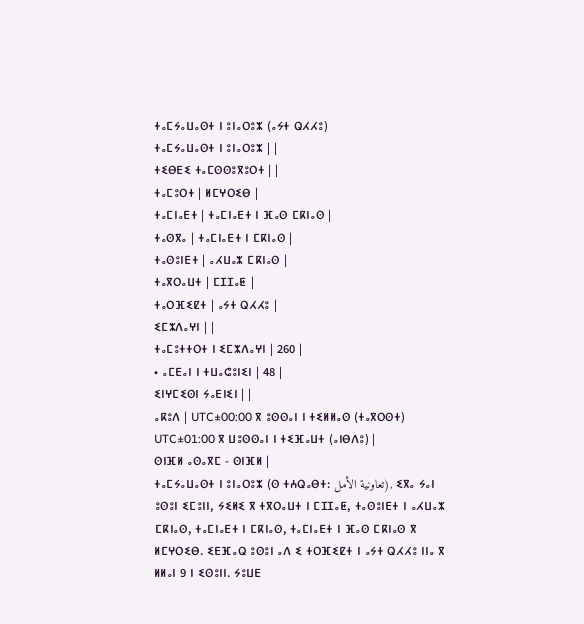ⵜⴰⵎⵢⴰⵡⴰⵙⵜ ⵏ ⵓⵏⴰⵔⵓⵣ (ⴰⵢⵜ ⵕⵃⵃⵓ)
ⵜⴰⵎⵢⴰⵡⴰⵙⵜ ⵏ ⵓⵏⴰⵔⵓⵣ | |
ⵜⵉⴱⴹⵉ ⵜⴰⵎⵙⵙⵓⴳⵓⵔⵜ | |
ⵜⴰⵎⵓⵔⵜ | ⵍⵎⵖⵔⵉⴱ |
ⵜⴰⵎⵏⴰⴹⵜ | ⵜⴰⵎⵏⴰⴹⵜ ⵏ ⴼⴰⵙ ⵎⴽⵏⴰⵙ |
ⵜⴰⵙⴳⴰ | ⵜⴰⵎⵏⴰⴹⵜ ⵏ ⵎⴽⵏⴰⵙ |
ⵜⴰⵙⵓⵏⴹⵜ | ⴰⵃⵡⴰⵣ ⵎⴽⵏⴰⵙ |
ⵜⴰⴳⵔⴰⵡⵜ | ⵎⵊⵊⴰⵟ |
ⵜⴰⵔⴼⵉⵇⵜ | ⴰⵢⵜ ⵕⵃⵃⵓ |
ⵉⵎⵣⴷⴰⵖⵏ | |
ⵜⴰⵎⵓⵜⵜⵔⵜ ⵏ ⵉⵎⵣⴷⴰⵖⵏ | 260 |
• ⴰⵎⴹⴰⵏ ⵏ ⵜⵡⴰⵛⵓⵏⵉⵏ | 48 |
ⵉⵏⵖⵎⵉⵙⵏ ⵢⴰⴹⵏⵉⵏ | |
ⴰⴽⵓⴷ | UTC±00:00 ⴳ ⵓⵙⵙⴰⵏ ⵏ ⵜⵉⵍⵍⴰⵙ (ⵜⴰⴳⵔⵙⵜ) UTC±01:00 ⴳ ⵡⵓⵙⵙⴰⵏ ⵏ ⵜⵉⴼⴰⵡⵜ (ⴰⵏⴱⴷⵓ) |
ⵙⵏⴼⵍ ⴰⵙⴰⴳⵎ - ⵙⵏⴼⵍ |
ⵜⴰⵎⵢⴰⵡⴰⵙⵜ ⵏ ⵓⵏⴰⵔⵓⵣ (ⵙ ⵜⵄⵕⴰⴱⵜ: تعاونية الأمل), ⵉⴳⴰ ⵢⴰⵏ ⵓⵙⵓⵏ ⵉⵎⵓⵏⵏ, ⵢⵉⵍⵉ ⴳ ⵜⴳⵔⴰⵡⵜ ⵏ ⵎⵊⵊⴰⵟ, ⵜⴰⵙⵓⵏⴹⵜ ⵏ ⴰⵃⵡⴰⵣ ⵎⴽⵏⴰⵙ, ⵜⴰⵎⵏⴰⴹⵜ ⵏ ⵎⴽⵏⴰⵙ, ⵜⴰⵎⵏⴰⴹⵜ ⵏ ⴼⴰⵙ ⵎⴽⵏⴰⵙ ⴳ ⵍⵎⵖⵔⵉⴱ. ⵉⴹⴼⴰⵕ ⵓⵙⵓⵏ ⴰⴷ ⵉ ⵜⵔⴼⵉⵇⵜ ⵏ ⴰⵢⵜ ⵕⵃⵃⵓ ⵏⵏⴰ ⴳ ⵍⵍⴰⵏ 9 ⵏ ⵉⵙⵓⵏⵏ. ⵢⵓⵡⴹ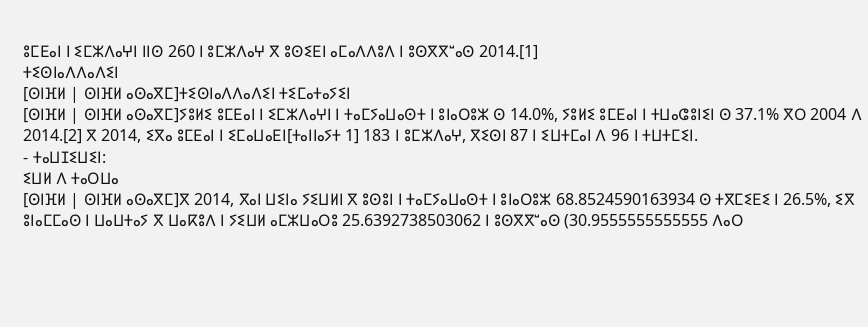ⵓⵎⴹⴰⵏ ⵏ ⵉⵎⵣⴷⴰⵖⵏ ⵏⵏⵙ 260 ⵏ ⵓⵎⵣⴷⴰⵖ ⴳ ⵓⵙⵉⴹⵏ ⴰⵎⴰⴷⴷⵓⴷ ⵏ ⵓⵙⴳⴳⵯⴰⵙ 2014.[1]
ⵜⵉⵙⵏⴰⴷⴷⴰⴷⵉⵏ
[ⵙⵏⴼⵍ | ⵙⵏⴼⵍ ⴰⵙⴰⴳⵎ]ⵜⵉⵙⵏⴰⴷⴷⴰⴷⵉⵏ ⵜⵉⵎⴰⵜⴰⵢⵉⵏ
[ⵙⵏⴼⵍ | ⵙⵏⴼⵍ ⴰⵙⴰⴳⵎ]ⵢⵓⵍⵉ ⵓⵎⴹⴰⵏ ⵏ ⵉⵎⵣⴷⴰⵖⵏ ⵏ ⵜⴰⵎⵢⴰⵡⴰⵙⵜ ⵏ ⵓⵏⴰⵔⵓⵣ ⵙ 14.0%, ⵢⵓⵍⵉ ⵓⵎⴹⴰⵏ ⵏ ⵜⵡⴰⵛⵓⵏⵉⵏ ⵙ 37.1% ⴳⵔ 2004 ⴷ 2014.[2] ⴳ 2014, ⵉⴳⴰ ⵓⵎⴹⴰⵏ ⵏ ⵉⵎⴰⵡⴰⴹⵏ[ⵜⴰⵏⵏⴰⵢⵜ 1] 183 ⵏ ⵓⵎⵣⴷⴰⵖ, ⴳⵉⵙⵏ 87 ⵏ ⵉⵡⵜⵎⴰⵏ ⴷ 96 ⵏ ⵜⵡⵜⵎⵉⵏ.
- ⵜⴰⵡⵊⵉⵡⵉⵏ:
ⵉⵡⵍ ⴷ ⵜⴰⵔⵡⴰ
[ⵙⵏⴼⵍ | ⵙⵏⴼⵍ ⴰⵙⴰⴳⵎ]ⴳ 2014, ⴳⴰⵏ ⵡⵉⵏⴰ ⵢⵉⵡⵍⵏ ⴳ ⵓⵙⵓⵏ ⵏ ⵜⴰⵎⵢⴰⵡⴰⵙⵜ ⵏ ⵓⵏⴰⵔⵓⵣ 68.8524590163934 ⵙ ⵜⴳⵎⵉⴹⵉ ⵏ 26.5%, ⵉⴳ ⵓⵏⴰⵎⵎⴰⵙ ⵏ ⵡⴰⵡⵜⴰⵢ ⴳ ⵡⴰⴽⵓⴷ ⵏ ⵢⵉⵡⵍ ⴰⵎⵣⵡⴰⵔⵓ 25.6392738503062 ⵏ ⵓⵙⴳⴳⵯⴰⵙ (30.9555555555555 ⴷⴰⵔ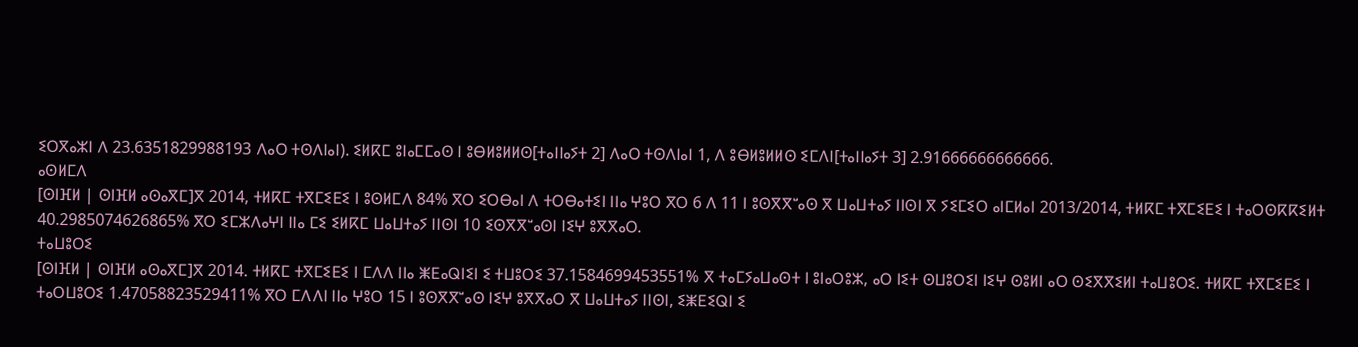ⵉⵔⴳⴰⵣⵏ ⴷ 23.6351829988193 ⴷⴰⵔ ⵜⵙⴷⵏⴰⵏ). ⵉⵍⴽⵎ ⵓⵏⴰⵎⵎⴰⵙ ⵏ ⵓⴱⵍⵓⵍⵍⵙ[ⵜⴰⵏⵏⴰⵢⵜ 2] ⴷⴰⵔ ⵜⵙⴷⵏⴰⵏ 1, ⴷ ⵓⴱⵍⵓⵍⵍⵙ ⵉⵎⴷⵏ[ⵜⴰⵏⵏⴰⵢⵜ 3] 2.91666666666666.
ⴰⵙⵍⵎⴷ
[ⵙⵏⴼⵍ | ⵙⵏⴼⵍ ⴰⵙⴰⴳⵎ]ⴳ 2014, ⵜⵍⴽⵎ ⵜⴳⵎⵉⴹⵉ ⵏ ⵓⵙⵍⵎⴷ 84% ⴳⵔ ⵉⵔⴱⴰⵏ ⴷ ⵜⵔⴱⴰⵜⵉⵏ ⵏⵏⴰ ⵖⵓⵔ ⴳⵔ 6 ⴷ 11 ⵏ ⵓⵙⴳⴳⵯⴰⵙ ⴳ ⵡⴰⵡⵜⴰⵢ ⵏⵏⵙⵏ ⴳ ⵢⵉⵎⵉⵔ ⴰⵏⵎⵍⴰⵏ 2013/2014, ⵜⵍⴽⵎ ⵜⴳⵎⵉⴹⵉ ⵏ ⵜⴰⵔⵙⴽⴽⵉⵍⵜ 40.2985074626865% ⴳⵔ ⵉⵎⵣⴷⴰⵖⵏ ⵏⵏⴰ ⵎⵉ ⵉⵍⴽⵎ ⵡⴰⵡⵜⴰⵢ ⵏⵏⵙⵏ 10 ⵉⵙⴳⴳⵯⴰⵙⵏ ⵏⵉⵖ ⵓⴳⴳⴰⵔ.
ⵜⴰⵡⵓⵔⵉ
[ⵙⵏⴼⵍ | ⵙⵏⴼⵍ ⴰⵙⴰⴳⵎ]ⴳ 2014. ⵜⵍⴽⵎ ⵜⴳⵎⵉⴹⵉ ⵏ ⵎⴷⴷ ⵏⵏⴰ ⵥⴹⴰⵕⵏⵉⵏ ⵉ ⵜⵡⵓⵔⵉ 37.1584699453551% ⴳ ⵜⴰⵎⵢⴰⵡⴰⵙⵜ ⵏ ⵓⵏⴰⵔⵓⵣ, ⴰⵔ ⵏⵉⵜ ⵙⵡⵓⵔⵉⵏ ⵏⵉⵖ ⵙⵓⵍⵏ ⴰⵔ ⵙⵉⴳⴳⵉⵍⵏ ⵜⴰⵡⵓⵔⵉ. ⵜⵍⴽⵎ ⵜⴳⵎⵉⴹⵉ ⵏ ⵜⴰⵔⵡⵓⵔⵉ 1.47058823529411% ⴳⵔ ⵎⴷⴷⵏ ⵏⵏⴰ ⵖⵓⵔ 15 ⵏ ⵓⵙⴳⴳⵯⴰⵙ ⵏⵉⵖ ⵓⴳⴳⴰⵔ ⴳ ⵡⴰⵡⵜⴰⵢ ⵏⵏⵙⵏ, ⵉⵥⴹⵉⵕⵏ ⵉ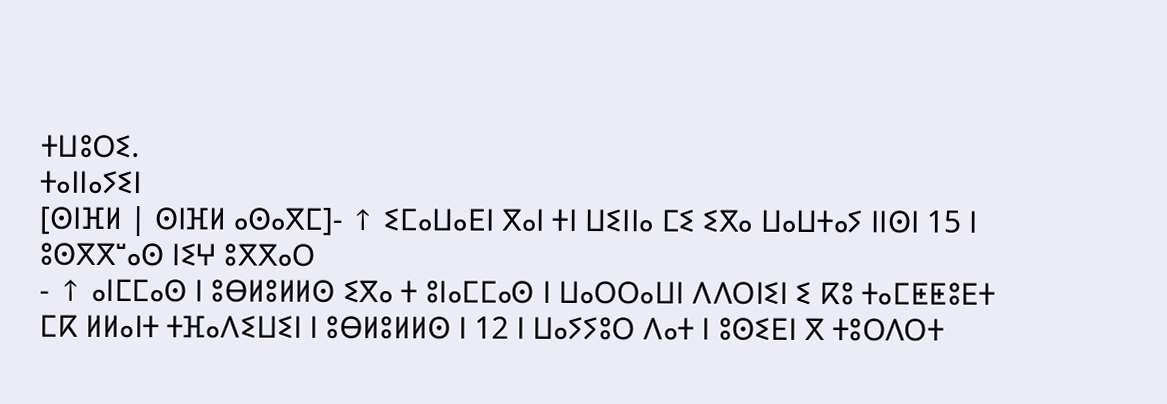ⵜⵡⵓⵔⵉ.
ⵜⴰⵏⵏⴰⵢⵉⵏ
[ⵙⵏⴼⵍ | ⵙⵏⴼⵍ ⴰⵙⴰⴳⵎ]- ↑ ⵉⵎⴰⵡⴰⴹⵏ ⴳⴰⵏ ⵜⵏ ⵡⵉⵏⵏⴰ ⵎⵉ ⵉⴳⴰ ⵡⴰⵡⵜⴰⵢ ⵏⵏⵙⵏ 15 ⵏ ⵓⵙⴳⴳⵯⴰⵙ ⵏⵉⵖ ⵓⴳⴳⴰⵔ
- ↑ ⴰⵏⵎⵎⴰⵙ ⵏ ⵓⴱⵍⵓⵍⵍⵙ ⵉⴳⴰ ⵜ ⵓⵏⴰⵎⵎⴰⵙ ⵏ ⵡⴰⵔⵔⴰⵡⵏ ⴷⴷⵔⵏⵉⵏ ⵉ ⴽⵓ ⵜⴰⵎⵟⵟⵓⴹⵜ ⵎⴽ ⵍⵍⴰⵏⵜ ⵜⴼⴰⴷⵉⵡⵉⵏ ⵏ ⵓⴱⵍⵓⵍⵍⵙ ⵏ 12 ⵏ ⵡⴰⵢⵢⵓⵔ ⴷⴰⵜ ⵏ ⵓⵙⵉⴹⵏ ⴳ ⵜⵓⵔⴷⵔⵜ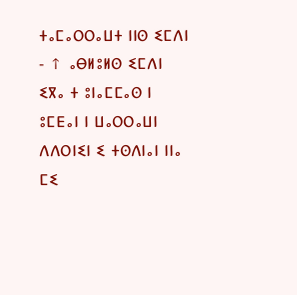ⵜⴰⵎⴰⵔⵔⴰⵡⵜ ⵏⵏⵙ ⵉⵎⴷⵏ
- ↑ ⴰⴱⵍⵓⵍⵙ ⵉⵎⴷⵏ ⵉⴳⴰ ⵜ ⵓⵏⴰⵎⵎⴰⵙ ⵏ ⵓⵎⴹⴰⵏ ⵏ ⵡⴰⵔⵔⴰⵡⵏ ⴷⴷⵔⵏⵉⵏ ⵉ ⵜⵙⴷⵏⴰⵏ ⵏⵏⴰ ⵎⵉ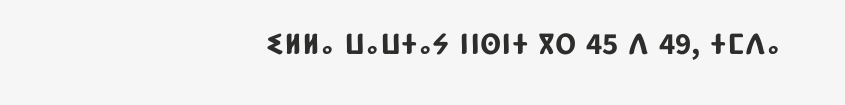ⵉⵍⵍⴰ ⵡⴰⵡⵜⴰⵢ ⵏⵏⵙⵏⵜ ⴳⵔ 45 ⴷ 49, ⵜⵎⴷⴰ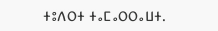ⵜⵓⴷⵔⵜ ⵜⴰⵎⴰⵔⵔⴰⵡⵜ.